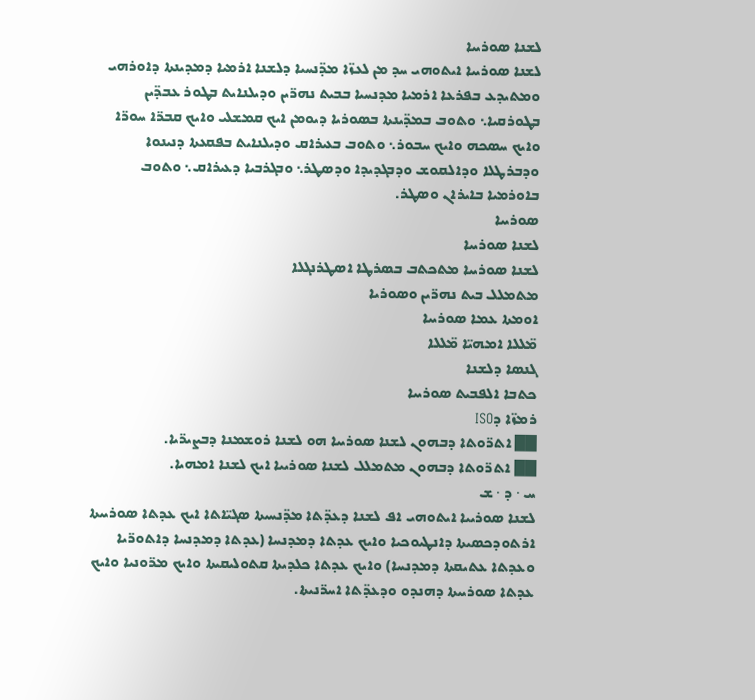ܠܫܢܐ ܣܘܪܝܝܐ
ܠܫܢܐ ܣܘܪܝܝܐ ܐܝܬܘܗܝ ܚܕ ܡܢ ܠܥܙ̈ܐ ܡܕ̈ܢܚܝܐ ܕܠܫܢܐ ܐܪܡܝܐ ܕܡܕܝܢܬܐ ܕܐܘܪܗܝ ܘܡܬܝܕܥ ܒܦܪܥܐ ܐܪܡܝܐ ܡܕܢܚܝܐ ܒܒܝܬ ܢܗܪ̈ܝܢ ܘܕܝܠܢܐܝܬ ܒܛܘܪ ܥܒܕ̈ܝܢ ܒܛܘܪܩܝܐ܆ ܘܬܘܒ ܒܡܕ̈ܝܢܬܐ ܒܣܘܪܝܐ ܕܝܘܡܢ ܐܝܟ ܩܡܫܠܝ ܘܐܝܟ ܩܒܪ̈ܐ ܚܘܪ̈ܐ ܘܐܝܟ ܚܣܟܗ ܘܐܝܟ ܚܒܘܪ܆ ܘܬܘܒ ܒܥܝܪܐܩ ܘܕܝܠܢܐܝܬ ܒܦܩܥܬܐ ܕܢܝܢܘܐ ܘܕܒܪܛܠܐ ܘܕܐܠܩܘܫ ܘܕܒܓܕܝܕܐ ܘܕܣܛܪ܆ ܘܒܓܪܒܝܐ ܕܥܝܪܐܩ܆ ܘܬܘܒ ܒܐܘܪܡܝܐ ܒܐܝܪܐܢ ܘܣܛܪ.
ܣܘܪܝܝܐ
ܠܫܢܐ ܣܘܪܝܝܐ
ܠܫܢܐ ܣܘܪܝܝܐ ܡܬܟܬܒ ܒܣܪܛܐ ܐܣܛܪܢܓܠܐ
ܡܬܡܠܠ ܒܝܬ ܢܗܪ̈ܝܢ ܘܣܘܪܝܐ
ܐܘܡܬܐ ܥܡܐ ܣܘܪܝܝܐ
ܡ̈ܠܠܐ ܐܡܗܝ̈ܐ ܡ̈ܠܠܐ
ܓܢܣܐ ܕܠܫܢܐ
ܟܬܒܐ ܐܠܦܒܝܬ ܣܘܪܝܝܐ
ܪܡܙ̈ܐ ܕISO
██ ܐܬܪ̈ܘܬܐ ܕܒܗܘܢ ܠܫܢܐ ܣܘܪܝܝܐ ܗܘ ܠܫܢܐ ܪܘܫܡܢܐ ܕܒܨܝܪ̈ܝܐ.
██ ܐܬܪ̈ܘܬܐ ܕܒܗܘܢ ܡܬܡܠܠ ܠܫܢܐ ܣܘܪܝܝܐ ܐܝܟ ܠܫܢܐ ܐܡܗܝܐ.
ܚ · ܕ · ܫ
ܠܫܢܐ ܣܘܪܝܝܐ ܐܝܬܘܗܝ ܐܦ ܠܫܢܐ ܕܥܕ̈ܬܐ ܡܕ̈ܢܚܝܬܐ ܣܓܝ̈ܐܬܐ ܐܝܟ ܥܕܬܐ ܣܘܪܝܝܬܐ ܐܪܬܘܕܟܣܝܬܐ ܕܐܢܛܝܘܟܝܐ ܘܐܝܟ ܥܕܬܐ ܕܡܕܢܚܐ (ܥܕܬܐ ܕܡܕܢܚܐ ܕܐܬܘܪ̈ܝܐ ܘܥܕܬܐ ܥܬܝܩܬܐ ܕܡܕܢܚܐ) ܘܐܝܟ ܥܕܬܐ ܟܠܕܝܬܐ ܩܬܘܠܝܩܝܬܐ ܘܐܝܟ ܡܪ̈ܘܢܝܐ ܘܐܝܟ ܥܕܬܐ ܣܘܪܝܝܬܐ ܕܗܢܕܘ ܘܕܥܕ̈ܬܐ ܐܚܪ̈ܢܝܬܐ.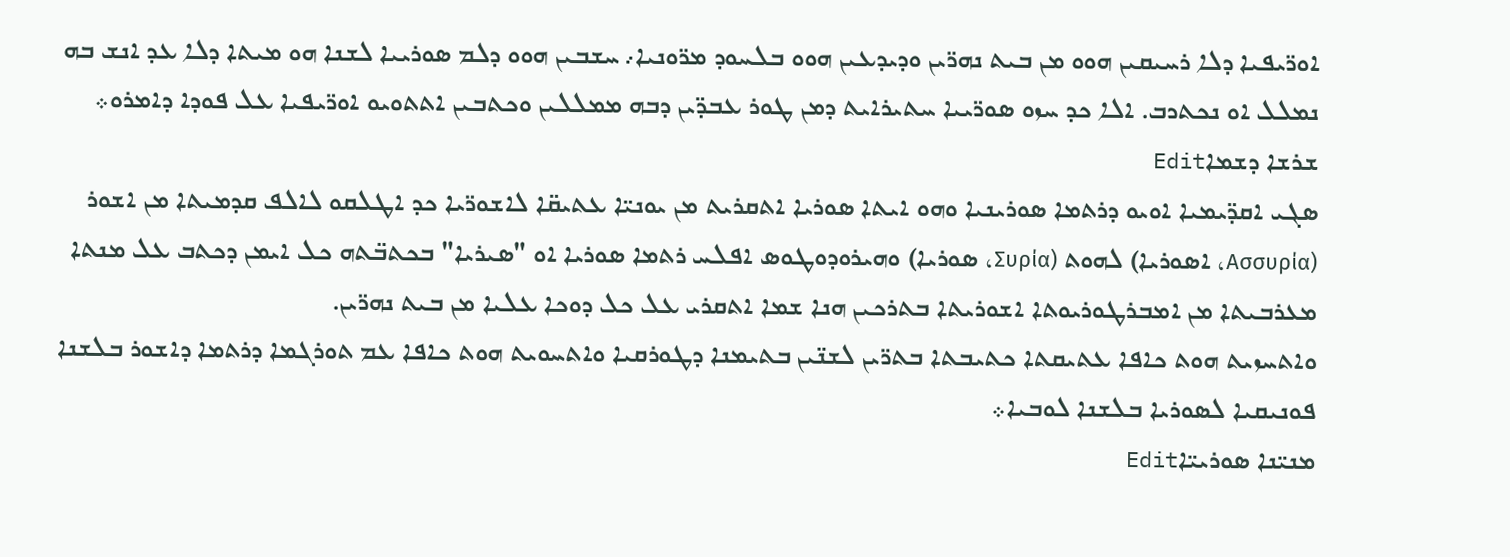ܐܘܪ̈ܝܦܝܐ ܕܠܐ ܪܚܝܩܝܢ ܗܘܘ ܡܢ ܒܝܬ ܢܗܪ̈ܝܢ ܘܕܝܕܥܝܢ ܗܘܘ ܒܠܚܘܕ ܡܪ̈ܘܢܝܐ܇ ܚܫܒܝܢ ܗܘܘ ܕܠܡ ܣܘܪܝܝܐ ܠܫܢܐ ܗܘ ܡܝܬܐ ܕܠܐ ܥܕ ܐܢܫ ܒܗ ܢܡܠܠ ܐܘ ܢܟܬܖܒ. ܐܠܐ ܟܕ ܚܙܘ ܣܘܪ̈ܝܝܐ ܚܬܝܪܐܝܬ ܕܡܢ ܛܘܪ ܥܒܕ̈ܝܢ ܕܒܗ ܡܡܠܠܝܢ ܘܟܬܒܝܢ ܐܬܬܘܝܘ ܐܘܪ̈ܝܦܝܐ ܥܠ ܦܘܕܐ ܕܐܡܪܘ܀
ܫܪܫܐ ܕܫܡܐEdit
ܣܓܝ ܐܩܕ̈ܝܡܝܐ ܐܘܝܘ ܕܪܬܡܐ ܣܘܪܝܢܝܐ ܘܗܘ ܐܝܬܐ ܣܘܪܝܐ ܐܬܩܪܝܬ ܡܢ ܝܘܢܝ̈ܐ ܥܬܝܩ̈ܐ ܠܐܫܘܪ̈ܝܐ ܟܕ ܐܛܠܩܘ ܠܐܠܦ ܩܕܡܝܬܐ ܡܢ ܐܫܘܪ (Ασσυρία، ܐܣܘܪܝܐ) ܠܗܘܬ (Συρία، ܣܘܪܝܐ) ܘܗܝܪܘܕܘܛܘܣ ܐܦܠܚ ܪܬܡܐ ܣܘܪܝܐ ܐܘ "ܣܝܪܝܐ" ܒܟܬܒ̈ܬܗ ܟܠ ܐܝܡܢ ܕܟܬܒ ܥܠ ܡܢܬܐ ܡܥܪܒܝܬܐ ܡܢ ܐܡܒܪܛܘܪܝܘܬܐ ܐܫܘܪܝܬܐ ܒܬܪܟܝܢ ܗܢܐ ܫܡܐ ܐܬܩܪܝ ܥܠ ܟܠ ܕܘܟܐ ܥܠܝܐ ܡܢ ܒܝܬ ܢܗܪ̈ܝܢ.
ܘܐܬܚܙܝܬ ܗܘܬ ܟܐܦܐ ܥܬܝܩܬܐ ܟܬܝܒܬܐ ܒܬܪ̈ܝܢ ܠܫܢ̈ܝܢ ܒܬܝܡܢܐ ܕܛܘܪܩܝܐ ܘܐܬܚܘܝܬ ܗܘܬ ܟܐܦܐ ܥܡ ܬܘܪܓܡܐ ܕܪܬܡܐ ܕܐܫܘܪ ܒܠܫܢܐ ܦܘܢܝܩܝܐ ܠܣܘܪܝܐ ܒܠܫܢܐ ܠܘܒܝܐ܀
ܡܢܝ̈ܢܐ ܣܘܪܝܝ̈ܐEdit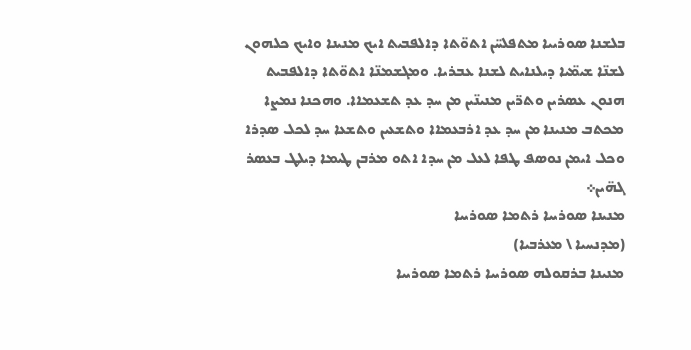ܒܠܫܢܐ ܣܘܪܝܝܐ ܡܬܦܠܚ̈ܢ ܐܬܘ̈ܬܐ ܕܐܠܦܒܝܬ ܐܝܟ ܡܢܝܢܐ ܘܐܝܟ ܟܠܗܘܢ ܠܫܢ̈ܐ ܫܝܡ̈ܝܐ ܕܝܠܢܐܝܬ ܠܫܢܐ ܥܒܪܝܐ. ܘܡܓܫܡܢ̈ܐ ܐܬܘ̈ܬܐ ܕܐܠܦܒܝܬ ܗܢܘܢ ܥܣܪܝܢ ܘܬܪ̈ܝܢ ܡܢܝܢ̈ܝܢ ܡܢ ܚܕ ܥܕ ܬܫܥܡܐܐ. ܘܗܟܢܐ ܢܡܨܐ ܡܟܬܒ ܡܢܝܢܐ ܡܢ ܚܕ ܥܕ ܐܪܒܥܡܐܐ ܘܬܫܥܝܢ ܘܬܫܥܐ ܚܕ ܠܟܠ ܣܕܪܐ ܘܟܠ ܐܝܡܢ ܢܘܣܦ ܛܦܐ ܠܥܠ ܡܢ ܚܕܐ ܐܬܘ ܡܪܒܢ ܛܝܡܐ ܕܝܠܛ ܒܥܣܪ ܓܗ̈ܝܢ܀
ܡܢܝܢܐ ܣܘܪܝܝܐ ܪܬܡܐ ܣܘܪܝܝܐ
(ܡܕܢܚܝܐ \ ܡܥܪܒܝܐ)
ܡܢܝܢܐ ܒܪܩܘܠܗ ܣܘܪܝܝܐ ܪܬܡܐ ܣܘܪܝܝܐ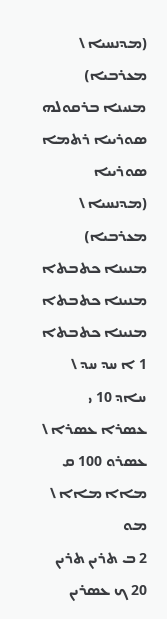(ܡܕܢܚܝܐ \ ܡܥܪܒܝܐ)
ܡܢܝܢܐ ܒܪܩܘܠܗ ܣܘܪܝܝܐ ܪܬܡܐ ܣܘܪܝܝܐ
(ܡܕܢܚܝܐ \ ܡܥܪܒܝܐ)
ܡܢܝܢܐ ܟܬܒܬܐ ܡܢܝܢܐ ܟܬܒܬܐ ܡܢܝܢܐ ܟܬܒܬܐ
1 ܐ ܚܕ ܚܕ \ ܚܐܕ 10 ܝ ܥܣܪܐ ܥܣܪܐ \ ܥܣܪܘ 100 ܩ ܡܐܐ ܡܐܐ \ ܡܘ
2 ܒ ܬܪܝܢ ܬܪܝܢ 20 ܟ ܥܣܪܝܢ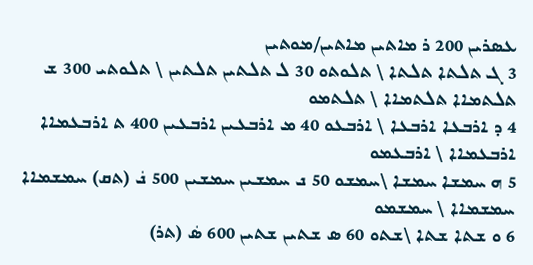ܥܣܪܝܢ 200 ܪ ܡܐܬܝܢ ܡܐܬܝܢ/ܡܘܬܝܢ
3 ܓ ܬܠܬܐ ܬܠܬܐ \ ܬܠܘܬܘ 30 ܠ ܬܠܬܝܢ ܬܠܬܝܢ \ ܬܠܘܬܝ 300 ܫ ܬܠܬܡܐܐ ܬܠܬܡܐܐ \ ܬܠܬܡܘ
4 ܕ ܐܪܒܥܐ ܐܪܒܥܐ \ ܐܪܒܥܘ 40 ܡ ܐܪܒܥܝܢ ܐܪܒܥܝܢ 400 ܬ ܐܪܒܥܡܐܐ ܐܪܒܥܡܐܐ \ ܐܪܒܥܡܘ
5 ܗ ܚܡܫܐ ܚܡܫܐ \ܚܡܫܘ 50 ܢ ܚܡܫܝܢ ܚܡܫܝܢ 500 ܢܿ (ܬܩ) ܚܡܫܡܐܐ ܚܡܫܡܐܐ \ ܚܡܫܡܘ
6 ܘ ܫܬܐ ܫܬܐ \ܫܬܘ 60 ܣ ܫܬܝܢ ܫܬܝܢ 600 ܣܿ (ܬܪ)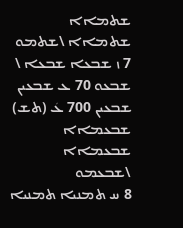ܫܬܡܐܐ ܫܬܡܐܐ \ܫܬܡܘ
7 ܙ ܫܒܥܐ ܫܒܥܐ \ ܫܒܥܘ 70 ܥ ܫܒܥܝܢ ܫܒܥܝܢ 700 ܥܿ (ܬܫ) ܫܒܥܡܐܐ ܫܒܥܡܐܐ \ܫܒܥܡܘ
8 ܚ ܬܡܢܝܐ ܬܡܢܝܐ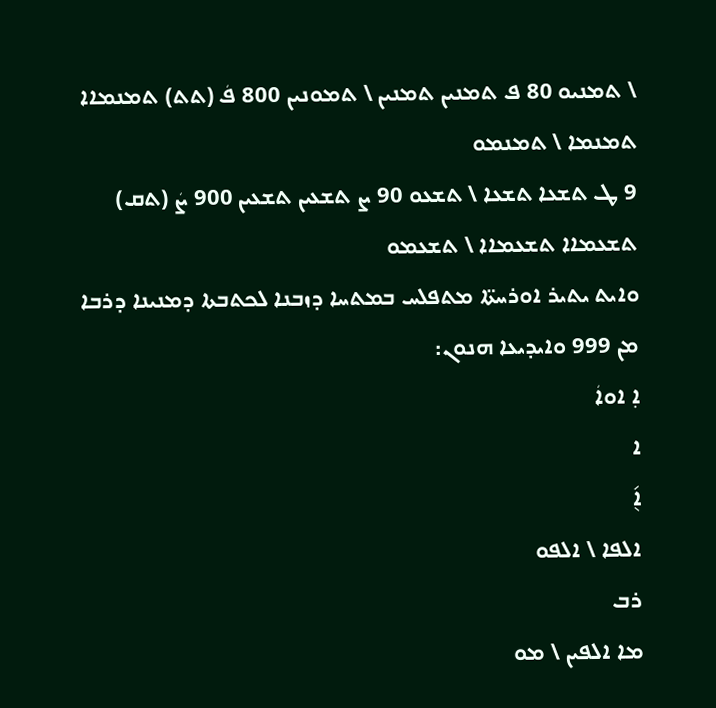\ ܬܡܢܝܘ 80 ܦ ܬܡܢܝܢ ܬܡܢܝܢ \ ܬܡܘܢܝܢ 800 ܦܿ (ܬܬ) ܬܡܢܡܐܐ ܬܡܢܡܐ \ ܬܡܢܡܘ
9 ܛ ܬܫܥܐ ܬܫܥܐ \ ܬܫܥܘ 90 ܨ ܬܫܥܝܢ ܬܫܥܝܢ 900 ܨܿ (ܬܩ) ܬܫܥܡܐܐ ܬܫܥܡܐܐ \ ܬܫܥܡܘ
ܘܐܝܬ ܝܬܝܪ ܐܘܪܚܬ̈ܐ ܡܬܦܠܚ ܒܡܬܚܐ ܕܙܒܢܐ ܠܟܬܒܬܐ ܕܡܢܝܢܐ ܕܪܒܐ ܡܢ 999 ܘܐܝܕܝܥܐ ܗܢܘܢ:
ܐ݂ ܐܘܐܿ
ܐ
ܐ݈݇
ܐܠܦܐ \ ܐܠܦܘ
ܪܒ
ܡܐ ܐܠܦܝܢ \ ܡܘ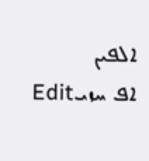ܐܠܦܝܢ
ܐܦ ܚܙܝEdit